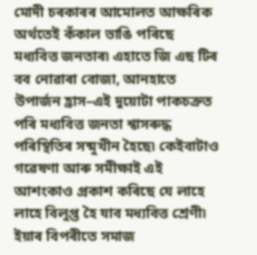মোদী চৰকাৰৰ আমোলত আক্ষৰিক অৰ্থতেই কঁকাল ভাঙি পৰিছে মধ্যবিত্ত জনতাৰ৷ এহাতে জি এছ টিৰ বব নোৱাৰা বোজা, আনহাতে উপাৰ্জন হ্ৰাস–এই দুয়োটা পাকচক্ৰত পৰি মধ্যবিত্ত জনতা শ্বাসৰুদ্ধ পৰিস্থিতিৰ সন্মুখীন হৈছে৷ কেইবাটাও গৱেষণা আৰু সমীক্ষাই এই আশংকাও প্ৰকাশ কৰিছে যে লাহে লাহে বিলুপ্ত হৈ যাব মধ্যবিত্ত শ্ৰেণী৷ ইয়াৰ বিপৰীতে সমাজ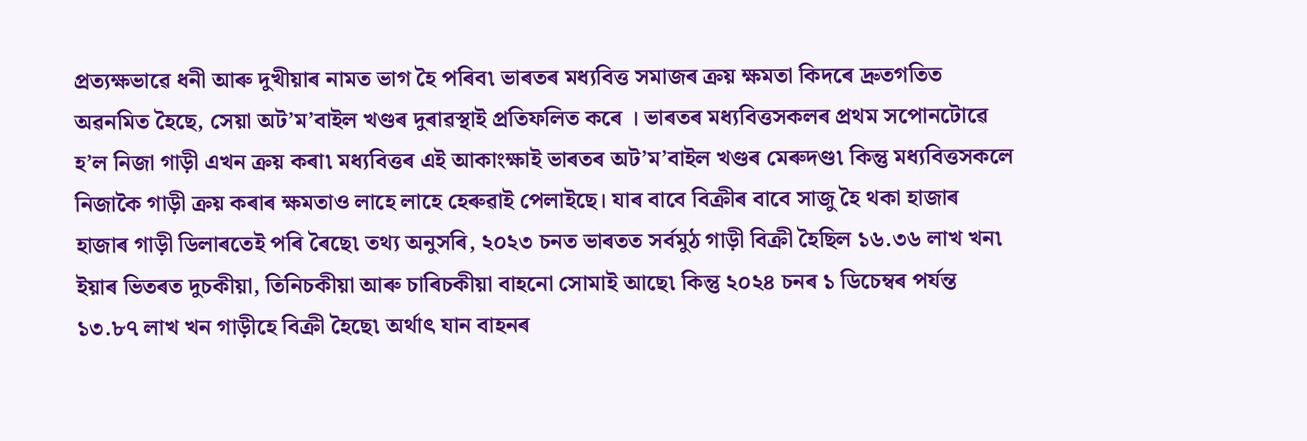প্ৰত্যক্ষভাৱে ধনী আৰু দুখীয়াৰ নামত ভাগ হৈ পৰিব৷ ভাৰতৰ মধ্যবিত্ত সমাজৰ ক্ৰয় ক্ষমতা কিদৰে দ্ৰুতগতিত অৱনমিত হৈছে, সেয়া অট’ম’বাইল খণ্ডৰ দুৰাৱস্থাই প্ৰতিফলিত কৰে । ভাৰতৰ মধ্যবিত্তসকলৰ প্ৰথম সপোনটোৱে হ’ল নিজা গাড়ী এখন ক্ৰয় কৰা৷ মধ্যবিত্তৰ এই আকাংক্ষাই ভাৰতৰ অট’ম’বাইল খণ্ডৰ মেৰুদণ্ড৷ কিন্তু মধ্যবিত্তসকলে নিজাকৈ গাড়ী ক্ৰয় কৰাৰ ক্ষমতাও লাহে লাহে হেৰুৱাই পেলাইছে। যাৰ বাবে বিক্ৰীৰ বাবে সাজু হৈ থকা হাজাৰ হাজাৰ গাড়ী ডিলাৰতেই পৰি ৰৈছে৷ তথ্য অনুসৰি, ২০২৩ চনত ভাৰতত সৰ্বমুঠ গাড়ী বিক্ৰী হৈছিল ১৬.৩৬ লাখ খন৷ ইয়াৰ ভিতৰত দুচকীয়া, তিনিচকীয়া আৰু চাৰিচকীয়া বাহনো সোমাই আছে৷ কিন্তু ২০২৪ চনৰ ১ ডিচেম্বৰ পৰ্যন্ত ১৩.৮৭ লাখ খন গাড়ীহে বিক্ৰী হৈছে৷ অৰ্থাৎ যান বাহনৰ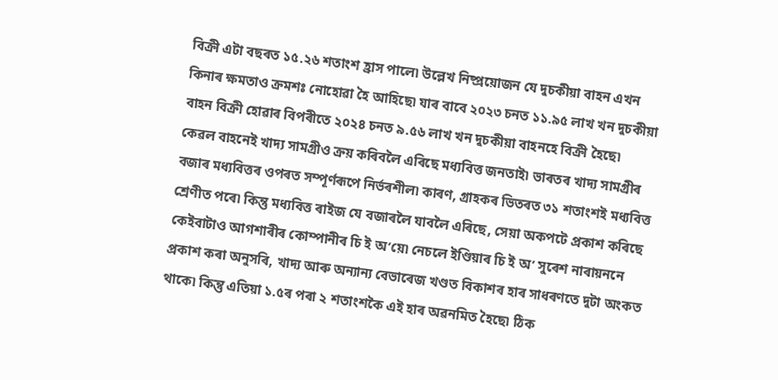বিক্ৰী এটা বছৰত ১৫.২৬ শতাংশ হ্ৰাস পালে৷ উল্লেখ নিষ্প্ৰয়োজন যে দুচকীয়া বাহন এখন কিনাৰ ক্ষমতাও ক্ৰমশঃ নোহোৱা হৈ আহিছে৷ যাৰ বাবে ২০২৩ চনত ১১.৯৫ লাখ খন দুচকীয়া বাহন বিক্ৰী হোৱাৰ বিপৰীতে ২০২৪ চনত ৯.৫৬ লাখ খন দুচকীয়া বাহনহে বিক্ৰী হৈছে৷
কেৱল বাহনেই খাদ্য সামগ্ৰীও ক্ৰয় কৰিবলৈ এৰিছে মধ্যবিত্ত জনতাই৷ ভাৰতৰ খাদ্য সামগ্ৰীৰ বজাৰ মধ্যবিত্তৰ ওপৰত সম্পূৰ্ণৰূপে নিৰ্ভৰশীল৷ কাৰণ, গ্ৰাহকৰ ভিতৰত ৩১ শতাংশই মধ্যবিত্ত শ্ৰেণীত পৰে৷ কিন্তু মধ্যবিত্ত ৰাইজ যে বজাৰলৈ যাবলৈ এৰিছে, সেয়া অকপটে প্ৰকাশ কৰিছে কেইবাটাও আগশাৰীৰ কোম্পানীৰ চি ই অ’য়ে৷ নেচলে ইণ্ডিয়াৰ চি ই অ’ সুৰেশ নাৰায়ননে প্ৰকাশ কৰা অনুসৰি, খাদ্য আৰু অন্যান্য বেভাৰেজ খণ্ডত বিকাশৰ হাৰ সাধৰণতে দুটা অংকত থাকে৷ কিন্তু এতিয়া ১.৫ৰ পৰা ২ শতাংশকৈ এই হাৰ অৱনমিত হৈছে৷ ঠিক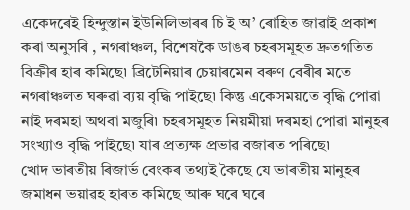একেদৰেই হিন্দুস্তান ইউনিলিভাৰৰ চি ই অ’ ৰোহিত জাৱাই প্ৰকাশ কৰা অনুসৰি , নগৰাঞ্চল, বিশেষকৈ ডাঙৰ চহৰসমূহত দ্ৰুতগতিত বিক্ৰীৰ হাৰ কমিছে৷ ব্ৰিটেনিয়াৰ চেয়াৰমেন বৰুণ বেৰীৰ মতে নগৰাঞ্চলত ঘৰুৱা ব্যয় বৃদ্ধি পাইছে৷ কিন্তু একেসময়তে বৃদ্ধি পোৱা নাই দৰমহা অথবা মজুৰি৷ চহৰসমূহত নিয়মীয়া দৰমহা পোৱা মানুহৰ সংখ্যাও বৃদ্ধি পাইছে৷ যাৰ প্ৰত্যক্ষ প্ৰভাৱ বজাৰত পৰিছে৷
খোদ ভাৰতীয় ৰিজাৰ্ভ বেংকৰ তথ্যই কৈছে যে ভাৰতীয় মানুহৰ জমাধন ভয়াৱহ হাৰত কমিছে আৰু ঘৰে ঘৰে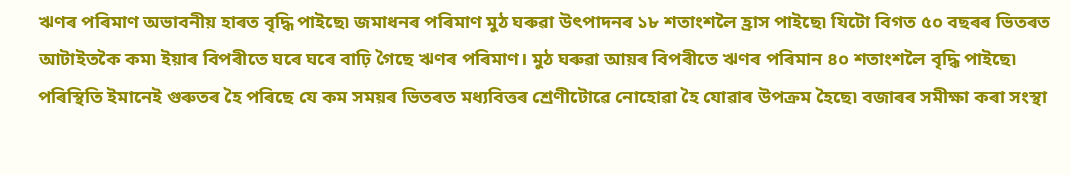ঋণৰ পৰিমাণ অভাবনীয় হাৰত বৃদ্ধি পাইছে৷ জমাধনৰ পৰিমাণ মুঠ ঘৰুৱা উৎপাদনৰ ১৮ শতাংশলৈ হ্ৰাস পাইছে৷ যিটো বিগত ৫০ বছৰৰ ভিতৰত আটাইতকৈ কম৷ ইয়াৰ বিপৰীতে ঘৰে ঘৰে বাঢ়ি গৈছে ঋণৰ পৰিমাণ। মুঠ ঘৰুৱা আয়ৰ বিপৰীতে ঋণৰ পৰিমান ৪০ শতাংশলৈ বৃদ্ধি পাইছে৷
পৰিস্থিতি ইমানেই গুৰুতৰ হৈ পৰিছে যে কম সময়ৰ ভিতৰত মধ্যবিত্তৰ শ্ৰেণীটোৱে নোহোৱা হৈ যোৱাৰ উপক্ৰম হৈছে৷ বজাৰৰ সমীক্ষা কৰা সংস্থা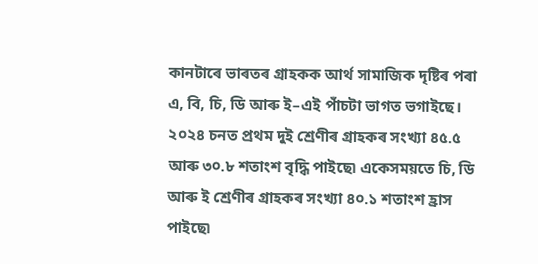কানটাৰে ভাৰতৰ গ্ৰাহকক আৰ্থ সামাজিক দৃষ্টিৰ পৰা এ, বি, চি, ডি আৰু ই–এই পাঁচটা ভাগত ভগাইছে। ২০২৪ চনত প্ৰথম দুই শ্ৰেণীৰ গ্ৰাহকৰ সংখ্যা ৪৫.৫ আৰু ৩০.৮ শতাংশ বৃদ্ধি পাইছে৷ একেসময়তে চি, ডি আৰু ই শ্ৰেণীৰ গ্ৰাহকৰ সংখ্যা ৪০.১ শতাংশ হ্ৰাস পাইছে৷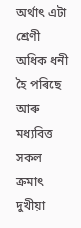অৰ্থাৎ এটা শ্ৰেণী অধিক ধনী হৈ পৰিছে আৰু মধ্যবিত্ত সকল ক্ৰমাৎ দুখীয়া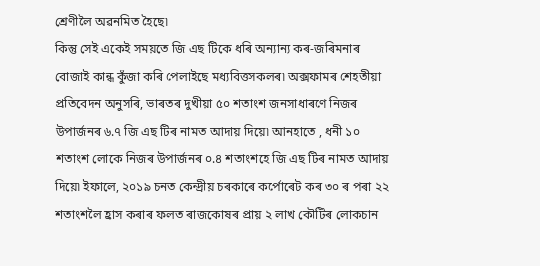শ্ৰেণীলৈ অৱনমিত হৈছে৷
কিন্তু সেই একেই সময়তে জি এছ টিকে ধৰি অন্যান্য কৰ-জৰিমনাৰ বোজাই কান্ধ কুঁজা কৰি পেলাইছে মধ্যবিত্তসকলৰ৷ অক্সফামৰ শেহতীয়া প্ৰতিবেদন অনুসৰি, ভাৰতৰ দুখীয়া ৫০ শতাংশ জনসাধাৰণে নিজৰ উপাৰ্জনৰ ৬.৭ জি এছ টিৰ নামত আদায় দিয়ে৷ আনহাতে , ধনী ১০ শতাংশ লোকে নিজৰ উপাৰ্জনৰ ০.৪ শতাংশহে জি এছ টিৰ নামত আদায় দিয়ে৷ ইফালে, ২০১৯ চনত কেন্দ্ৰীয় চৰকাৰে কৰ্পোৰেট কৰ ৩০ ৰ পৰা ২২ শতাংশলৈ হ্ৰাস কৰাৰ ফলত ৰাজকোষৰ প্ৰায় ২ লাখ কৌটিৰ লোকচান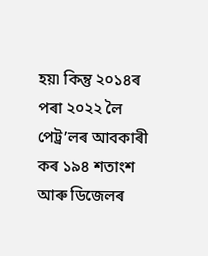হয়৷ কিন্তু ২০১৪ৰ পৰা ২০২২ লৈ পেট্ৰ’লৰ আবকাৰী কৰ ১৯৪ শতাংশ আৰু ডিজেলৰ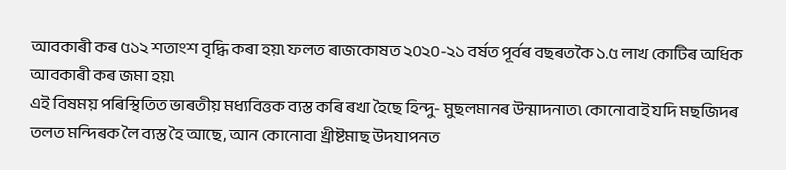আবকাৰী কৰ ৫১২ শতাংশ বৃদ্ধি কৰা হয়৷ ফলত ৰাজকোষত ২০২০-২১ বৰ্ষত পূৰ্বৰ বছৰতকৈ ১.৫ লাখ কোটিৰ অধিক আবকাৰী কৰ জমা হয়৷
এই বিষময় পৰিস্থিতিত ভাৰতীয় মধ্যবিত্তক ব্যস্ত কৰি ৰখা হৈছে হিন্দু- মুছলমানৰ উন্মাদনাত৷ কোনোবাই যদি মছজিদৰ তলত মন্দিৰক লৈ ব্যস্ত হৈ আছে, আন কোনোবা খ্ৰীষ্টমাছ উদযাপনত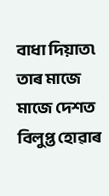বাধা দিয়াত৷ তাৰ মাজে মাজে দেশত বিলুপ্ত হোৱাৰ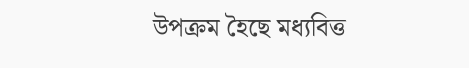উপক্ৰম হৈছে মধ্যবিত্ত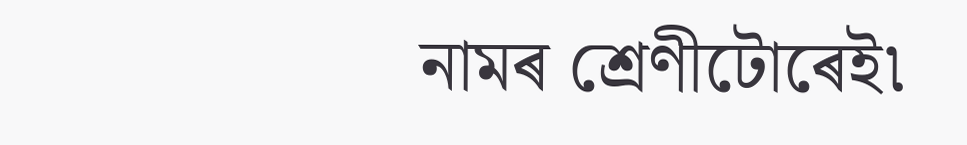নামৰ শ্ৰেণীটোৰেই৷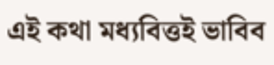এই কথা মধ্যবিত্তই ভাবিব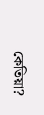কেতিয়া?